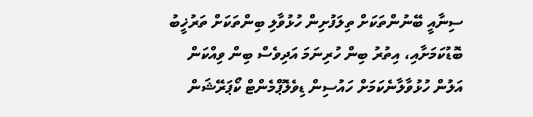ސިނާއީ ބޭނުންތަކަށް ތިލަފުށިން ހުޅުވާލި ބިންތަކަށް ތަރުޚީބު ބޮޑުކަމަށާއި، އިތުރު ބިން ހުރިނަމަ އަދިވެސް ބިން ވިއްކަން އަލުން ހުޅުވާލާނެކަމަށް ހައުސިން ޑިވެލޮޕްމެންޓް ކޯޕަރޭޝަން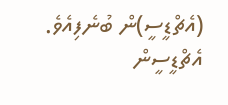(އެޗްޑީސީ)ން ބުނެފިއެވެ.
އެޗްޑީސީން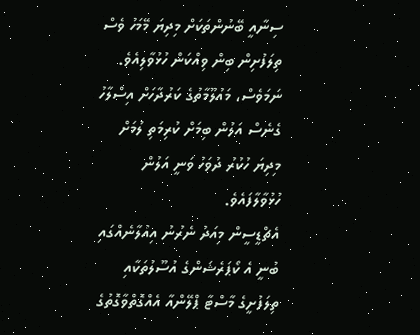ސިނާއީ ބޭނުންތަކަށް މިދިޔަ މޭމަހު ވެސް ތިލަފުށިން ބިން ވިއްކަން ހުޅުވާލިއެވެ. ނަމަވެސް، މައުލޫމާތުގެ ކަރުދާހަށް އިސްލާހު ގެނެސް އަލުން ބިމަށް ކުރިމަތި ލުމަށް މިދިޔަ ހުކުރު ދުވަހު ވަނީ އަލުން ހުޅުވާލާފައެވެ.
އެޗްޑީސީން މިއަދު ނެރުނު އިއުލާނެއްގައި ބުނީ އެ ކޯޕަރެޝަންގެ އުސޫލުތަކާއި ތިލަފުށީގެ މާސްޓާ ޕްލޭންއާ އެއްގޮތްވާގޮތުގެ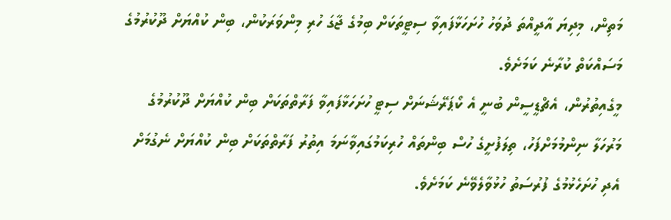މަތިން، މިދިޔަ އާދީއްތަ ދުވަހު ހުށަހަޅާފައިވާ ސިޓީތަކަށް ބިމުގެ ޖާގަ ހުރި މިންވަރަކުން، ބިން ކުއްޔަށް ދޫކުރުމުގެ މަސައްކަތް ކުރާނެ ކަމަށެވެ.
މީގެއިތުރުން، އެޗްޑީސީން ބުނީ އެ ކޯޕަރޭޝަނަށް ސިޓީ ހުށަހަޅާފައިވާ ފަރާތްތަކަށް ބިން ކުއްޔަށް ދޫކުރުމުގެ މަރުހަލާ ނިންމުމަށްފަހު، ތިލަފުށީގެ ހުސް ބިންތައް ހުރިކަމުގައިވާނަމަ އިތުރު ފަރާތްތަކަށް ބިން ކުއްޔަށް ނެގުމަށް އެދި ހުށަހެޅުމުގެ ފުރުސަތު ހުޅުވާލެވޭނެ ކަމަށެވެ.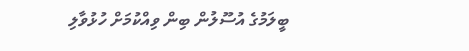ބީލަމުގެ އުސޫލުން ބިން ވިއްކުމަށް ހުޅުވާލި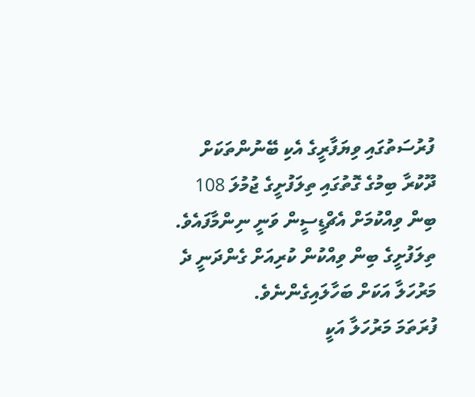ފުރުސަތުގައި ވިޔަފާރީގެ އެކި ބޭނުންތަކަށް ދޫކުރާ ބިމުގެ ގޮތުގައި ތިލަފުށީގެ ޖުމުލަ 108 ބިން ވިއްކުމަށް އެޗްޑީސީން ވަނީ ނިންމާފައެވެ.
ތިލަފުށީގެ ބިން ވިއްކުން ކުރިއަށް ގެންދަނީ ދެ މަރުހަލާ އަކަށް ބަހާލައިގެންނެވެ.
ފުރަތަމަ މަރުހަލާ އަކީ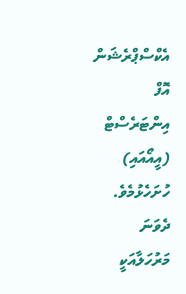އެކްސްޕްރެޝަން އޮފް އިންޓަރެސްޓް (އީއޯއައި) ހުށަހެޅުމެވެ. ދެވަނަ މަރުހަލާއަކީ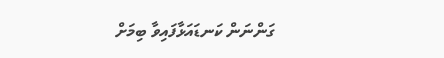ގަންނަން ކަނޑައަޅާފައިވާ ބިމަށް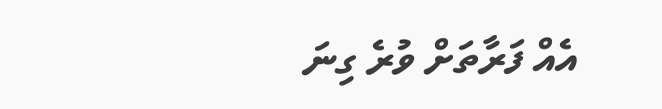އެއް ފަރާތަށް ވުރެ ގިނަ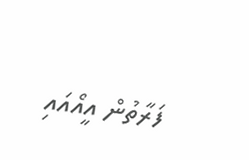ފަރާތުން އީއޯއައި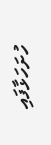ހުށަހަޅާފައި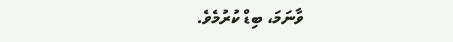ވާނަމަ، ބިޑް ކުރުމެވެ.